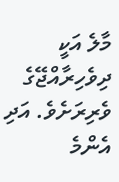މާލެ އަކީ ދިވެހިރާއްޖޭގެ ވެރިރަށެވެ. އަދި އެންމެ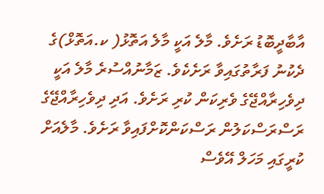އާބާދީބޮޑު ރަށެވެ. މާލެ އަކީ މާލެ އަތޮޅު( ކ.އަތޮޅް)ގެ ދެކުނު ފަރާތުގައިވާ ރަށެކެވެ. ޒަމާނުއްސުރެ މާލެ އަކީ ދިވެހިރާއްޖޭގެ ވެރިކަން ކުރި ރަށެވެ. އަދި ދިވެހިރާއްޖޭގެ ރަސްރަސްކަލުން ރަސްކަންކޮށްފައިވާ ރަށެވެ. މާލެއަށް ކުރީގައި މަހަލް އޭވެސް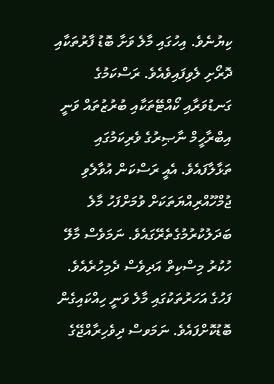ކިޔުނެވެ. އިހުގައި މާލެ ވަށާ ބޮޑު ފާރުތަކާއި ދޮރޯށި ލެވިފައިވެއެވެ. ރަސްކަމުގެ ގަނޑުވަރާއި ކޯއްޓޭތަކާއި ބުރުޒުތައް ވަނީ އިބްރާހީމް ނާޞިރުގެ ވެރިކަމުގައި ތަޅާލާފައެވެ. އެއީ ރަސްކަން އުވާލެވި ޖުމްހޫއްރިއްޔަތަކަށް ވުމަށްފަހު މާލެ ބަދަލުކުރުމުގެތެރޭގައެވެ. ނަމަވެސް މާލޭ ހުކުރު މިސްކިތް އަދިވެސް ދެމިހުރެއެވެ. ފަހުގެ އަހަރުތަކުގައި މާލެ ވަނީ ހިއްކައިގެން ބޮޑުކޮށްފައެވެ. ނަމަވސް ދިވެހިރާއްޖޭގެ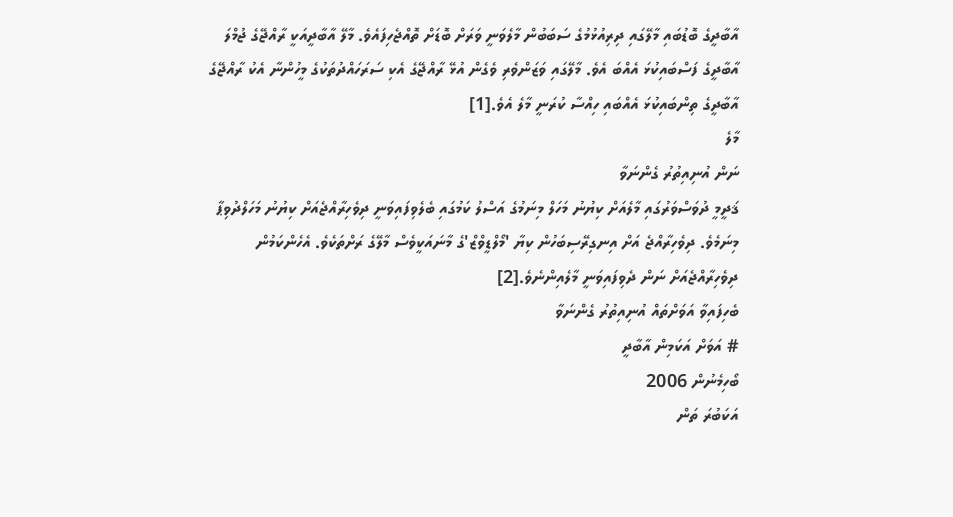އާބާދީގެ ބޮޑުބައި މާލޭގައި ދިރިއުޅުމުގެ ސަބަބުން މާލެވަނީ ވަރަށް ބޮޑަށް ތޮއްޖެހިފައެވެ. މާލޭ އާބާދީއަކީ ރާއްޖޭގެ ޖުމްލަ އާބާދީގެ ފަސްބައިކުޅަ އެއްބަ އެވެ. މާލޭގައި ވަޒަންވެރި ވެގެން އުޅޭ ރާއްޖޭގެ އެކި ސަރަހައްދުތަކުގެ މީހުންނާ އެކު ރާއްޖޭގެ އާބާދީގެ ތިންބައިކުޅަ އެއްބައި ހިއްސާ ކުރަނީ މާލެ އެވެ.[1]
މާލެ
ނަން އުނިއިތުރު ގެންނަވާ
ޤަދީމީ ދުވަސްވަރުގައި މާލެއަށް ކިޔުނު މަހަލް މިނަމުގެ އަސްލު ކަމުގައި ބެލެވިފައިވަނީ ދިވެހިރާއްޖެއަށް ކިޔުނު މަހަލްދުވިޕާ މިނަމެވެ. ދިވެހިރާއްޖެ އަށް އިނގިރޭސިބަހުން ކިޔާ 'މޯލްޑީވްޒް'ގެ މާނައަކީވެސް މާލޭގެ ރަށްތަކެވެ. އެހެންކަމުން ދިވެހިރާއްޖެއަށް ނަން ދެވިފައިވަނީ މާލެއިންނެވެ.[2]
ބެހިފައިވާ އަވަށްތައް އުނިއިތުރު ގެންނަވާ
# އަވަށް އަކަމިން އާބާދީ
ބޯހިމެނުން 2006
އަކަބުރަ ތަން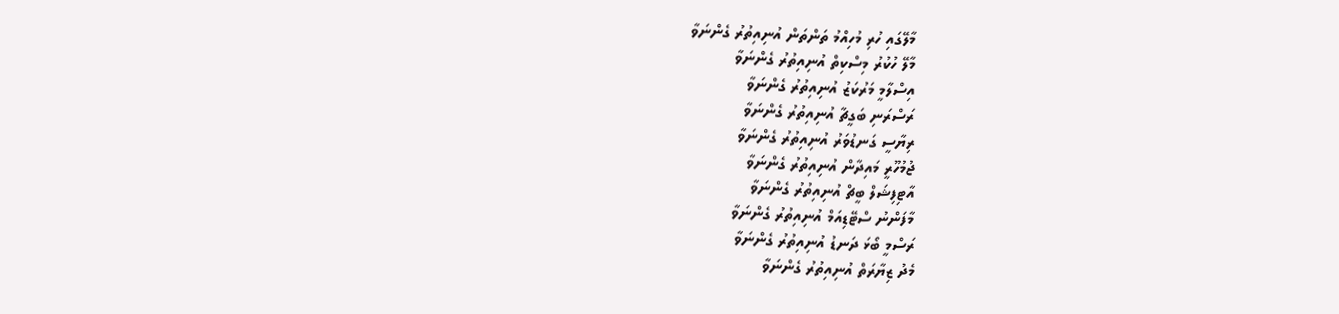މާލޭގައި ހުރި މުހިއްމު ތަންތަން އުނިއިތުރު ގެންނަވާ
މާލޭ ހުކުރު މިސްކިތް އުނިއިތުރު ގެންނަވާ
އިސްލާމީ މަރުކަޒު އުނިއިތުރު ގެންނަވާ
ރަސްރަނި ބަގީޗާ އުނިއިތުރު ގެންނަވާ
ރިޔާސީ ގަނޑުވަރު އުނިއިތުރު ގެންނަވާ
ޖުމުހޫރީ މައިދާން އުނިއިތުރު ގެންނަވާ
އާޓިފިޝަލް ބީޗް އުނިއިތުރު ގެންނަވާ
މާފަންނު ސްޓޭޑިއަމް އުނިއިތުރު ގެންނަވާ
ރަސްމީ ބޯޅަ ދަނޑު އުނިއިތުރު ގެންނަވާ
މެދު ޒިޔާރަތް އުނިއިތުރު ގެންނަވާ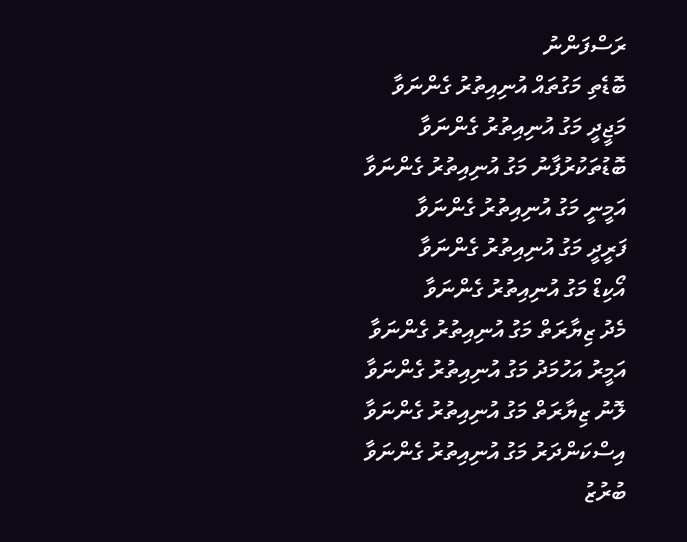ރަސްފަންނު
ބޮޑެތި މަގުތައް އުނިއިތުރު ގެންނަވާ
މަޖީދީ މަގު އުނިއިތުރު ގެންނަވާ
ބޮޑުތަކުރުފާނު މަގު އުނިއިތުރު ގެންނަވާ
އަމީނީ މަގު އުނިއިތުރު ގެންނަވާ
ފަރީދީ މަގު އުނިއިތުރު ގެންނަވާ
އޯކިޑް މަގު އުނިއިތުރު ގެންނަވާ
މެދު ޒިޔާރަތް މަގު އުނިއިތުރު ގެންނަވާ
އަމީރު އަހުމަދު މަގު އުނިއިތުރު ގެންނަވާ
ލޮނު ޒިޔާރަތް މަގު އުނިއިތުރު ގެންނަވާ
އިސްކަންދަރު މަގު އުނިއިތުރު ގެންނަވާ
ބުރުޒު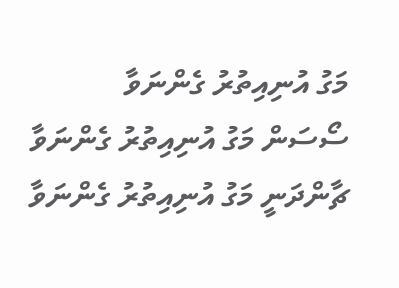މަގު އުނިއިތުރު ގެންނަވާ
ސޯސަން މަގު އުނިއިތުރު ގެންނަވާ
ޗާންދަނީ މަގު އުނިއިތުރު ގެންނަވާ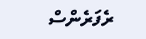ރެފަރެންސް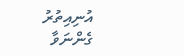އުނިއިތުރު ގެންނަވާ